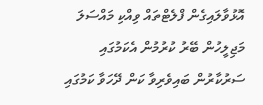އޮޅުވާލައިގެން ފްލެޓްތައް ވިއްކި މައްސަލަ މަޖިލީހުން ބޭރު ކުރުމުން އެކަމުގައި ސަރުކާރުން ބައިވެރިވާ ކަން ދޭހަވާ ކަމުގައި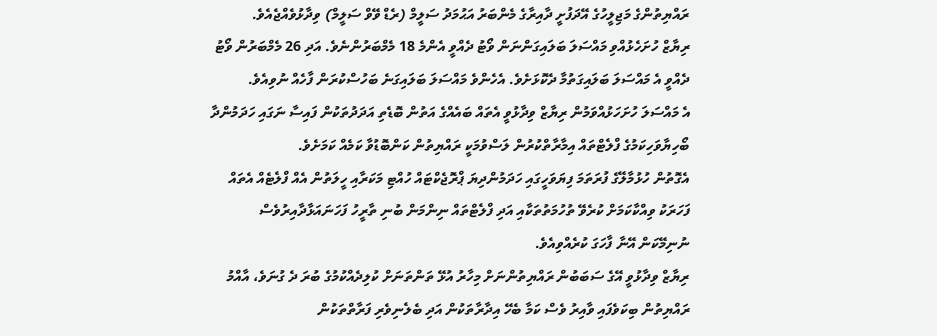ރައްޔިތުންގެ މަޖިލީހުގެ އޭދަފުށީ ދާއިރާގެ މެންބަރު އަޙުމަދު ސަލީމް (ރެޑް ވޭވް ސަލީމް) ވިދާޅުވެއްޖެއެވެ.
ރިޔާޒް ހުށަހެޅުއްވި މައްސަލަ ބަލައިގަންނަން ވޯޓު ދެއްވީ އެންމެ 18 މެމްބަރުންނެވެ. އަދި 26 މެމްބަރުން ވޯޓު ދެއްވީ އެ މައްސަލަ ބަލައިގަތުމާ ދެކޮޅަށެވެ. އެހެންވެ މައްސަލަ ބަލައިގަނެ ބަހުސްކުރަން ފާހެއް ނުވިއެވެ.
އެ މައްސަލަ ހުށަހަޅުއްވަމުން ރިޔާޒް ވިދާޅުވީ އެތައް ބައެއްގެ އަތުން ބޮޑެތި އަދަދުތަކުން ފައިސާ ނަގައި ހަދަމުންދާ ބޯހިޔާވަހިކަމުގެ ފްލެޓްތައް އިމާރާތްކުރުން ލަސްވުމަކީ ރައްޔިތުން ކަންބޮޑުވާ ކަމެއް ކަމަށެވެ.
އެގޮތުން ހުޅުމާލޭގެ ފުރަތަމަ ފިޔަވަހީގައި ހަދަމުންދިޔަ ޕްރޮޖެކްޓައް ހުއްޓި މަކަރާއި ހީލަތުން އެއް ފްލެޓެއް އެތައް ފަހަރަކު ވިއްކާކަމަށް ކުރެވޭ ތުހުމަތުތަކާއި އަދި ފްލެޓްތައް ނިންމަން ބުނި ތާރީހު ފަހަނައަޅާދާއިރުވެސް ނުނިމޭކަން އޭނާ ފާހަގަ ކުރެއްވިއެވެ.
ރިޔާޒް ވިދާޅުވީ އޭގެ ސަބަބުން ރައްޔިތުންނަށް މިހާރު އުޅޭ ތަންތަނަށް ކުލިދެއްކުމުގެ ބުރަ ދެ ގުނަވެ، އާއްމު ރައްޔިތުން ބިކަވެފައި ވާއިރު ވެސް ކަމާ ބެހޭ އިދާރާތަކުން އަދި ބެލެނިވެރި ފަރާތްތަކުން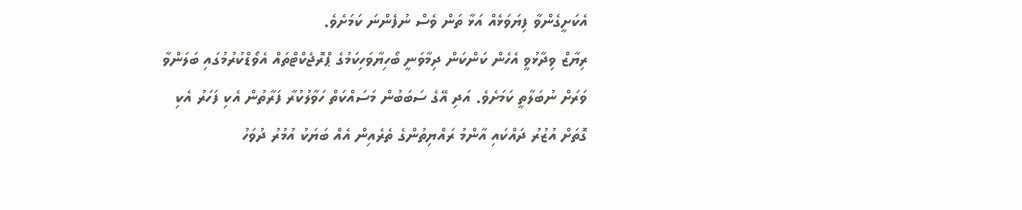އެކަށީގެންވާ ފިޔަވަޅެއް އަޅާ ތަން ވެސް ނުފެންނަ ކަމަށެވެ.
ރިޔާޒް ވިދާޅުވީ އެހެން ކަންކަން ދިމާވަނީ ބޯހިޔާވަހިކަމުގެ ޕްރޮޖެކްޓްތައް އެވޯޑްކުރުމުގައި ބަލަންވާ ވަރަށް ނުބަލާތީ ކަމަށެވެ. އަދި އޭގެ ސަބަބުން މަސައްކަތް ހަވާލުކުރާ ފަރާތުން އެކި ފަހަރު އެކި ގޮތަށް އުޒުރު ދައްކައި އާންމު ރައްޔިތުންގެ ތެރެއިން އެއް ބަޔަކު އުމުރު ދުވަހު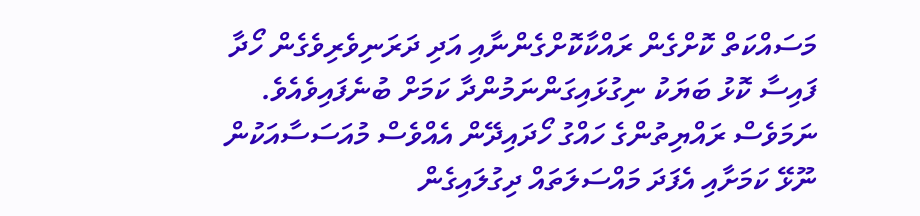މަސައްކަތް ކޮށްގެން ރައްކާކޮށްގެންނާއި އަދި ދަރަނިވެރިވެގެން ހޯދާ ފައިސާ ކޮޅު ބަޔަކު ނިގުޅައިގަންނަމުންދާ ކަމަށް ބުނެފައިވެއެވެ.
ނަމަވެސް ރައްޔިތުންގެ ހައްގު ހޯދައިދޭން އެއްވެސް މުއަސަސާއަކުން ނޫޅޭ ކަމަށާއި އެފަދަ މައްސަލަތައް ދިގުލައިގެން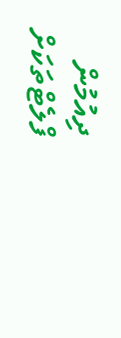ދިއުމުން ފްލެޓްތަކަށް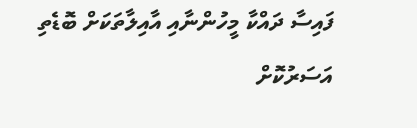ފައިސާ ދައްކާ މީހުންނާއި އާއިލާތަކަށް ބޮޑެތި އަސަރުކޮށް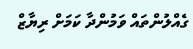ގެއްލުންތައް ވަމުންދާ ކަމަށް ރިޔާޒް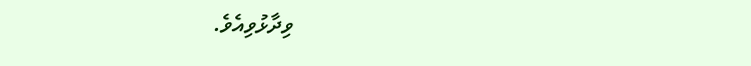ވިދާޅުވިއެވެ.